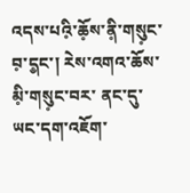འདས་པའི༷་ཆོ༷ས་ནི༷་གསུ༷ང་བ༷་ད༵ང་། རེས་འགའ་ཆོས་མི༷་གསུ༷ང་བར་ ནང་དུ་ཡང་དག་འཇོག་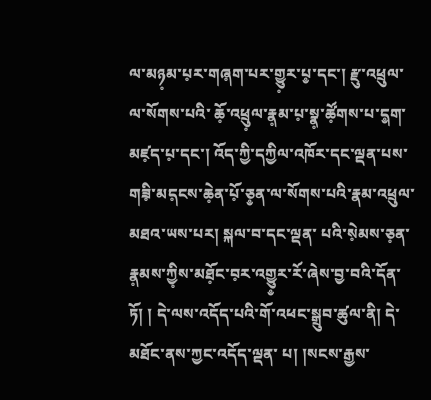ལ་མཉ༷མ་པ༷ར་གཞ༷ག་པར་གྱུ༷ར་པ༵་དང་། རྫུ་འཕྲུལ་ལ་སོགས་པའི་ ཆོ༷་འཕྲུ༷ལ་རྣ༷མ་པ༷་སྣ༷་ཚོ༷གས་པ་ད༵ག་མཛ༷ད་པ༷་དང་། འོད་ཀྱི་དཀྱིལ་འཁོར་དང་ལྡན་པས་ གཟི༷་མད༷ངས་ཆེ༷ན་པོ༷་ཅ༵ན་ལ་སོགས་པའི་རྣམ་འཕྲུལ་མཐའ་ཡས་པར། སྐལ་བ་དང་ལྡན་ པའི་སེ༷མས་ཅ༷ན་རྣ༷མས་ཀྱི༷ས་མཐོ༷ང་བ༷ར་འགྱུ༵ར་རོ་ཞེས་བྱ་བའི་དོན་ཏོ། ། དེ་ལས་འདོད་པའི་གོ་འཕང་སྒྲུབ་ཚུལ་ནི། དེ་མཐོང་ནས་ཀྱང་འདོད་ལྡན་ པ། །སངས་རྒྱས་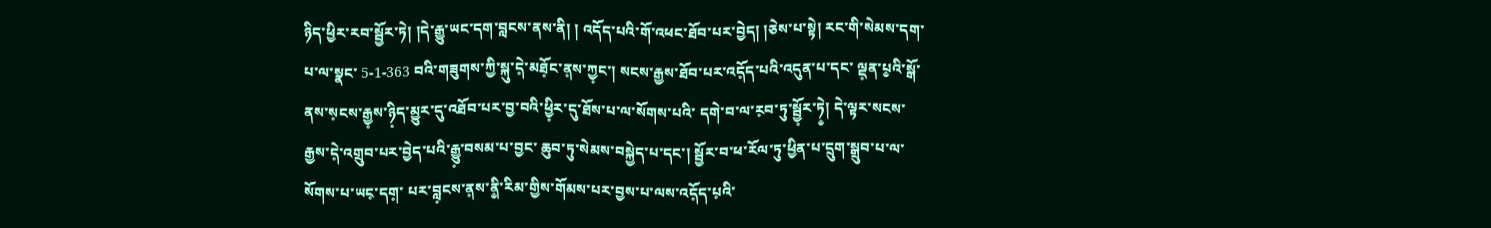ཉིད་ཕྱིར་རབ་སྦྱོར་ཏེ། །དེ་རྒྱུ་ཡང་དག་བླངས་ནས་ནི། ། འདོད་པའི་གོ་འཕང་ཐོབ་པར་བྱེད། །ཅེས་པ་སྟེ། རང་གི་སེམས་དག་པ་ལ་སྣང་ 5-1-363 བའི་གཟུགས་ཀྱི་སྐུ་དེ༷་མཐོ༷ང་ན༷ས་ཀྱ༷ང་། སངས་རྒྱས་ཐོབ་པར་འདོ༷ད་པའི་འདུན་པ་དང་ ལྡ༷ན་པ༵འི་སྒོ་ནས་ས༷ངས་རྒྱ༷ས་ཉི༷ད་མྱུར་དུ་འཐོབ་པར་བྱ་བའི་ཕྱི༷ར་དུ་ཐོས་པ་ལ་སོགས་པའི་ དགེ་བ་ལ་ར༷བ་ཏུ་སྦྱོ༷ར་ཏེ༵། དེ་ལྟར་སངས་རྒྱས་དེ༷་འགྲུབ་པར་བྱེད་པའི་རྒྱུ༷་བསམ་པ་བྱང་ ཆུབ་ཏུ་སེམས་བསྐྱེད་པ་དང་། སྦྱོར་བ་ཕ་རོལ་ཏུ་ཕྱིན་པ་དྲུག་སྒྲུབ་པ་ལ་སོགས་པ་ཡང༷་དག༷་ པར་བླ༷ངས་ན༷ས་ནི༵་རིམ་གྱིས་གོམས་པར་བྱས་པ་ལས་འདོ༷ད་པ༷འི་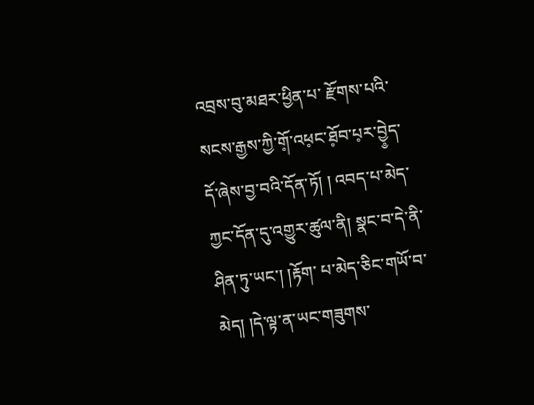འབྲས་བུ་མཐར་ཕྱིན་པ་ རྫོགས་པའི་སངས་རྒྱས་ཀྱི་གོ༷་འཕ༷ང་ཐོ༷བ་པ༷ར་བྱེ༵ད་དོ་ཞེས་བྱ་བའི་དོན་ཏོ། ། འབད་པ་མེད་ཀྱང་དོན་དུ་འགྱུར་ཚུལ་ནི། སྣང་བ་དེ་ནི་ཤིན་ཏུ་ཡང་། །རྟོག་ པ་མེད་ཅིང་གཡོ་བ་མེད། །དེ་ལྟ་ན་ཡང་གཟུགས་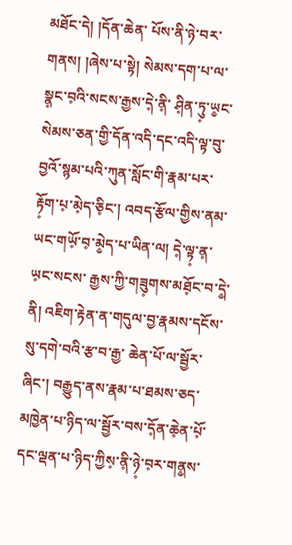མཐོང་དེ། །དོན་ཆེན་ པོས་ནི་ཉེ་བར་གནས། །ཞེས་པ་སྟེ། སེམས་དག་པ་ལ་སྣ༷ང་བ༷འི་སངས་རྒྱས་དེ༷་ནི༷་ ཤི༷ན་ཏུ༷་ཡ༵ང་སེམས་ཅན་གྱི་དོན་འདི་དང་འདི་ལྟ་བུ་བྱའོ་སྙམ་པའི་ཀུན་སློང་གི་རྣམ་པར་ རྟོ༷ག་པ༷་མེ༷ད་ཅི༷ང་། འབད་རྩོལ་གྱིས་ནམ་ཡང་གཡོ༷་བ༷་མེ༵ད་པ་ཡིན་ལ། དེ༷་ལྟ༷་ན༷་ཡ༷ང་སངས་ རྒྱས་ཀྱི་གཟུ༷གས་མཐོ༷ང་བ་དེ༵་ནི། འཇིག་རྟེན་ན་གདུལ་བྱ་རྣམས་དངོས་སུ་དགེ་བའི་རྩ་བ་རྒྱ་ ཆེན་པོ་ལ་སྦྱོར་ཞིང་། བརྒྱུད་ནས་རྣམ་པ་ཐམས་ཅད་མཁྱེན་པ་ཉིད་ལ་སྦྱོར་བས་དོ༷ན་ཆེ༷ན་པོ༷་ དང་ལྡན་པ་ཉིད་ཀྱིས༷་ནི༷་ཉེ༷་བ༷ར་གན༵ས་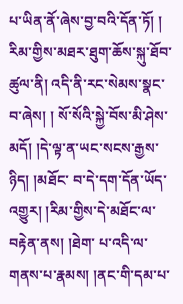པ་ཡིན་ནོ་ཞེས་བྱ་བའི་དོན་ཏོ། ། རིམ་གྱིས་མཐར་ཐུག་ཆོས་སྐུ་ཐོབ་ཚུལ་ནི། འདི་ནི་རང་སེམས་སྣང་བ་ཞེས། ། སོ་སོའི་སྐྱེ་བོས་མི་ཤེས་མདོ། །དེ་ལྟ་ན་ཡང་སངས་རྒྱས་ཉིད། །མཐོང་ བ་དེ་དག་དོན་ཡོད་འགྱུར། །རིམ་གྱིས་དེ་མཐོང་ལ་བརྟེན་ནས། །ཐེག་ པ་འདི་ལ་གནས་པ་རྣམས། །ནང་གི་དམ་པ་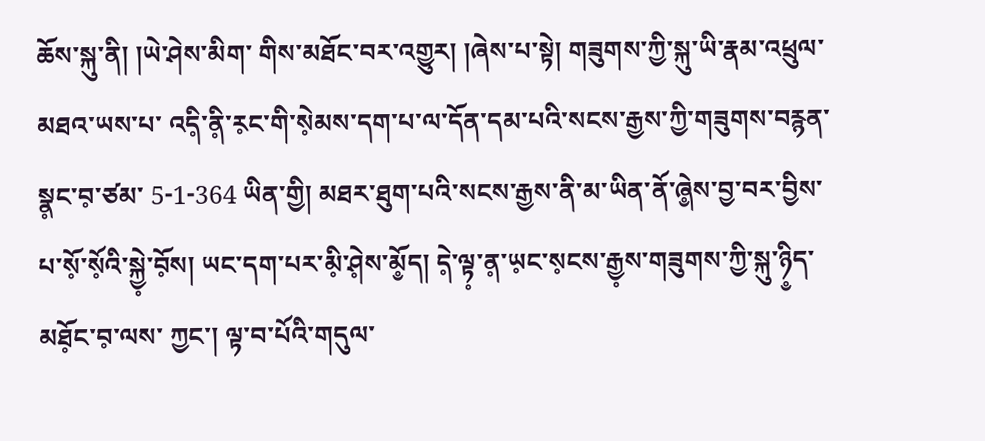ཆོས་སྐུ་ནི། །ཡེ་ཤེས་མིག་ གིས་མཐོང་བར་འགྱུར། །ཞེས་པ་སྟེ། གཟུགས་ཀྱི་སྐུ་ཡི་རྣམ་འཕྲུལ་མཐའ་ཡས་པ་ འདི༷་ནི༷་ར༷ང་གི་སེ༷མས་དག་པ་ལ་དོན་དམ་པའི་སངས་རྒྱས་ཀྱི་གཟུགས་བརྙན་སྣ༷ང་བ༷་ཙམ་ 5-1-364 ཡིན་གྱི། མཐར་ཐུག་པའི་སངས་རྒྱས་ནི་མ་ཡིན་ནོ་ཞེ༵ས་བྱ་བར་བྱིས་པ་སོ༷་སོ༷འི་སྐྱེ༷་བོ༷ས། ཡང་དག་པར་མི༷་ཤེ༷ས་མོ༵ད། དེ༷་ལྟ༷་ན༷་ཡ༷ང་ས༷ངས་རྒྱ༷ས་གཟུགས་ཀྱི་སྐུ་ཉི༵ད་མཐོ༷ང་བ༷་ལས་ ཀྱང་། ལྟ་བ་པོའི་གདུལ་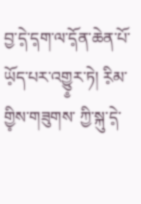བྱ་དེ༷་ད༷ག་ལ་དོ༷ན་ཆེན་པོ་ཡོ༷ད་པར་འགྱུ༵ར་ཏེ། རི༷མ་གྱི༷ས་གཟུགས་ ཀྱི་སྐུ་དེ༷་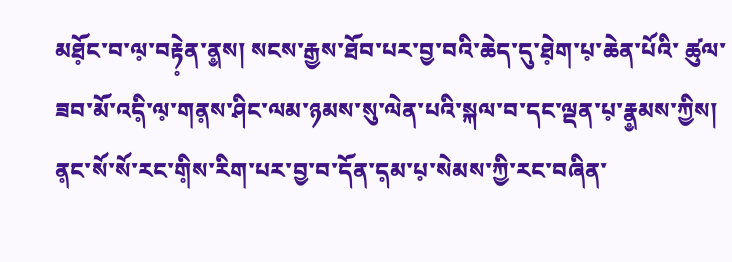མཐོ༷ང་བ་ལ༷་བརྟེ༷ན་ན༵ས། སངས་རྒྱས་ཐོབ་པར་བྱ་བའི་ཆེད་དུ་ཐེ༷ག་པ༷་ཆེན་པོའི་ ཚུལ་ཟབ་མོ་འདི༷་ལ༷་གན༷ས་ཤིང་ལམ་ཉམས་སུ་ལེན་པའི་སྐལ་བ་དང་ལྡན་པ༷་རྣ༵མས་ཀྱིས། ན༷ང་སོ་སོ་རང་གི༷ས་རིག་པར་བྱ་བ་དོན་ད༷མ་པ༷་སེམས་ཀྱི་རང་བཞིན་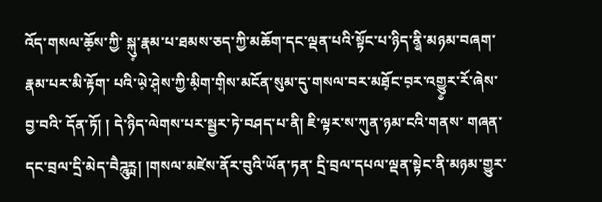འོད་གསལ་ཆོ༷ས་ཀྱི་ སྐུ༷་རྣམ་པ་ཐམས་ཅད་ཀྱི་མཆོག་དང་ལྡན་པའི་སྟོང་པ་ཉིད་ནི༵་མཉམ་བཞག་རྣམ་པར་མི་རྟོག་ པའི་ཡེ༷་ཤེ༷ས་ཀྱི་མི༷ག་གི༷ས་མངོན་སུམ་དུ་གསལ་བར་མཐོ༷ང་བ༷ར་འགྱུ༵ར་རོ་ཞེས་བྱ་བའི་ དོན་ཏོ། ། དེ་ཉིད་ལེགས་པར་སྦྱར་ཏེ་བཤད་པ་ནི། ཇི་ལྟར་ས་ཀུན་ཉམ་ངའི་གནས་ གཞན་དང་བྲལ་དྲི་མེད་བཻཌཱུཪྻ། །གསལ་མཛེས་ནོར་བུའི་ཡོན་ཏན་ དྲི་བྲལ་དཔལ་ལྡན་སྟེང་ནི་མཉམ་གྱུར་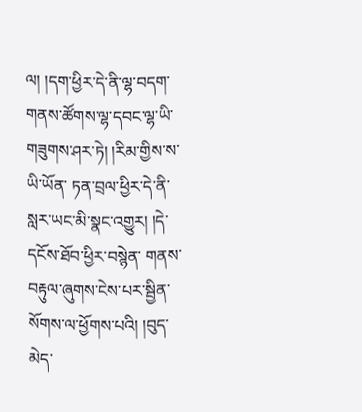ལ། །དག་ཕྱིར་དེ་ནི་ལྷ་བདག་ གནས་ཚོགས་ལྷ་དབང་ལྷ་ཡི་གཟུགས་ཤར་ཏེ། །རིམ་གྱིས་ས་ཡི་ཡོན་ ཏན་བྲལ་ཕྱིར་དེ་ནི་སླར་ཡང་མི་སྣང་འགྱུར། །དེ་དངོས་ཐོབ་ཕྱིར་བསྙེན་ གནས་བརྟུལ་ཞུགས་ངེས་པར་སྦྱིན་སོགས་ལ་ཕྱོགས་པའི། །བུད་མེད་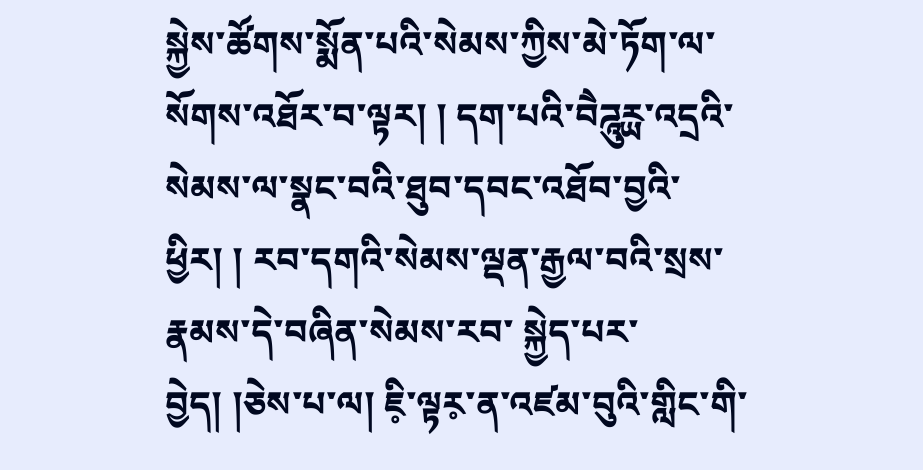སྐྱེས་ཚོགས་སྨོན་པའི་སེམས་ཀྱིས་མེ་ཏོག་ལ་སོགས་འཐོར་བ་ལྟར། ། དག་པའི་བཻཌཱུཪྻ་འདྲའི་སེམས་ལ་སྣང་བའི་ཐུབ་དབང་འཐོབ་བྱའི་ཕྱིར། ། རབ་དགའི་སེམས་ལྡན་རྒྱལ་བའི་སྲས་རྣམས་དེ་བཞིན་སེམས་རབ་ སྐྱེད་པར་བྱེད། །ཅེས་པ་ལ། ཇི༷་ལྟར༷་ན་འཛམ་བུའི་གླིང་གི་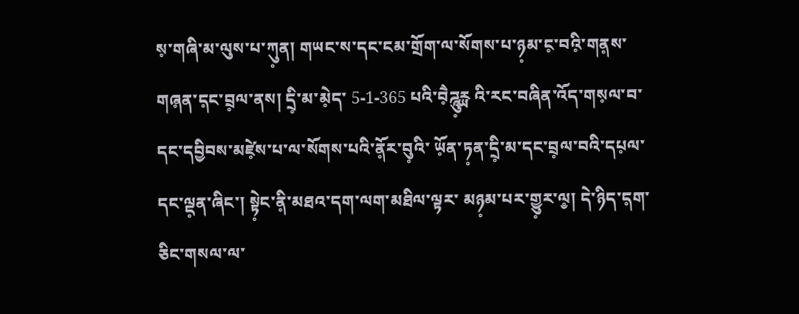ས༷་གཞི་མ་ལུས་པ་ཀུ༷ན། གཡང་ས་དང་ངམ་གྲོག་ལ་སོགས་པ་ཉ༷མ་ང༷་བའི༷་གན༷ས་གཞ༷ན་ད༷ང་བྲ༷ལ་ནས། དྲི༷་མ་མེ༷ད་ 5-1-365 པའི་བཻ༷ཌཱུ༷ཪྻ འི་རང་བཞིན་འོད་གས༷ལ་བ་དང་དབྱིབས་མཛེ༷ས་པ་ལ་སོགས་པའི་ནོ༷ར་བུ༷འི་ ཡོ༷ན་ཏ༷ན་དྲི༷་མ་དང་བྲ༷ལ་བའི་དཔ༷ལ་དང་ལྡ༷ན་ཞིང་། སྟེ༷ང་ནི༷་མཐའ་དག་ལག་མཐིལ་ལྟར་ མཉ༷མ་པར་གྱུ༷ར་ལ༵། དེ་ཉིད་ད༷ག་ཅིང་གསལ་ལ་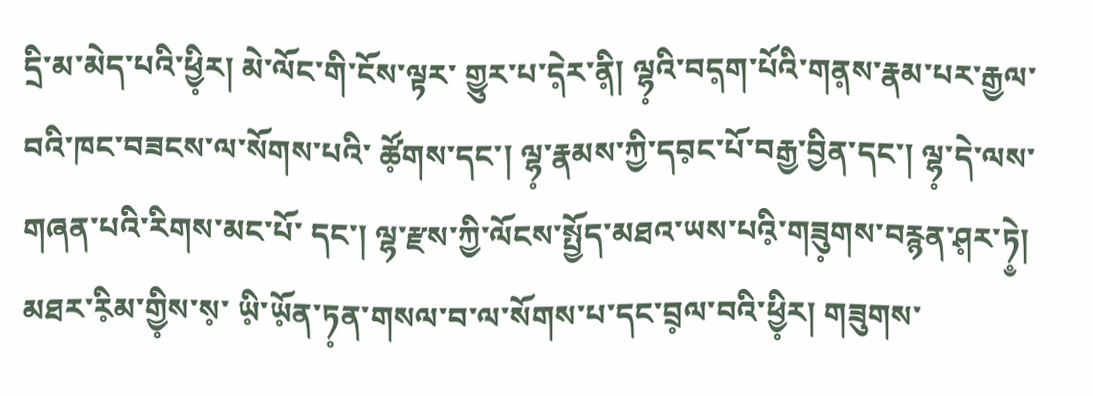དྲི་མ་མེད་པའི་ཕྱི༷ར། མེ་ལོང་གི་ངོས་ལྟར་ གྱུར་པ་དེ༷ར་ནི༷། ལྷ༷འི་བད༷ག་པོའི་གན༷ས་རྣམ་པར་རྒྱལ་བའི་ཁང་བཟངས་ལ་སོགས་པའི་ ཚོ༷གས་དང་། ལྷ༷་རྣམས་ཀྱི་དབ༷ང་པོ་བརྒྱ་བྱིན་དང་། ལྷ༷་དེ་ལས་གཞན་པའི་རིགས་མང་པོ་ དང་། ལྷ་རྫས་ཀྱི་ལོངས་སྤྱོད་མཐའ་ཡས་པའི༷་གཟུ༷གས་བརྙན་ཤ༷ར་ཏེ༵། མཐར་རི༷མ་གྱི༷ས་ས༷་ ཡི༷་ཡོ༷ན་ཏ༷ན་གསལ་བ་ལ་སོགས་པ་དང་བྲ༷ལ་བའི་ཕྱི༷ར། གཟུགས་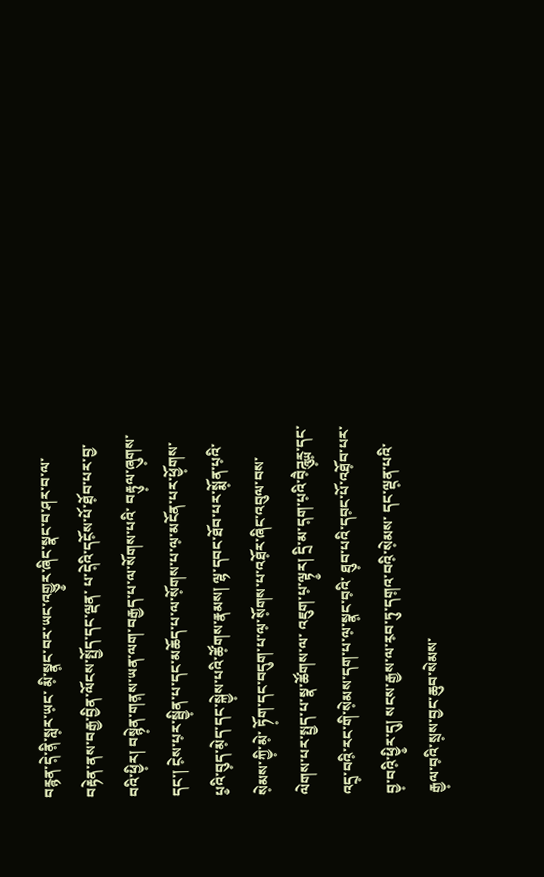བརྙན་དེ༷་ནི༷་སླ༷ར་ཡ༷ང་ མི༷་སྣ༷ང་བར་ཡང་འགྱུ༵ར་ཞིང་སྣང་བ་ཤར་བ་ལ་བརྟེན་ནས་བརྒྱ་བྱིན་ལོངས་སྤྱོད་དང་ལྡན་ པ་དེ༷འི་དངོ༷ས་པོ་ཐོ༷བ་པར་བྱ་བའི་ཕྱི༷ར། བསྙེ༷ན་གན༷ས་ཡན་ལག་བརྒྱད་པ་ལ་སོགས་པའི་ བརྟུ༷ལ་ཞུ༷གས་དང་། ངེ༷ས་པ༷ར་སྦྱི༷ན་པ་དང་མཆོད་པ་ལ་སོ༷གས་པ་ལ༷་མངོན་པར་ཕྱོ༷གས་ པ༵འི་བུ༷ད་མེ༷ད་དང་སྐྱེ༷ས་པའི་ཚོ༷གས་རྣམས། ལྷ་དབང་ཐོབ་པར་སྨོ༷ན་པ༷འི་སེ༷མས་ཀྱི༷་མེ༷་ ཏོ༷ག་དང་བདུག་པ་ལ༷་སོ༷གས་པ་འཐོ༷ར་ཞིང་འབུལ་བས་ལེགས་པར་སྤྱད་པ་སྣ་ཚོགས་ལ་ འཇུག་པ༷་ལྟ༵ར། དྲི་མ་ད༷ག་པ༷འི་བཻ༷ཌཱུ༷ཪྻ༷་དང་འདྲ༷་བའི༷་རང་གི་སེ༷མས་དག་པ་ལ༷་སྣ༷ང་བ༷འི་ ཐུ༷བ་པའི་དབ༷ང་པོ་འཐོ༷བ་པར་བྱ༷་བའི༷་ཕྱི༵ར་དུ། སངས་རྒྱས་ལ་ར༷བ་ཏུ་དག༷འ་བའི༷་སེ༷མས་ དང་ལྡ༷ན་པའི་རྒྱ༷ལ་བ༷འི་སྲ༷ས་བྱང་ཆུབ་སེམས་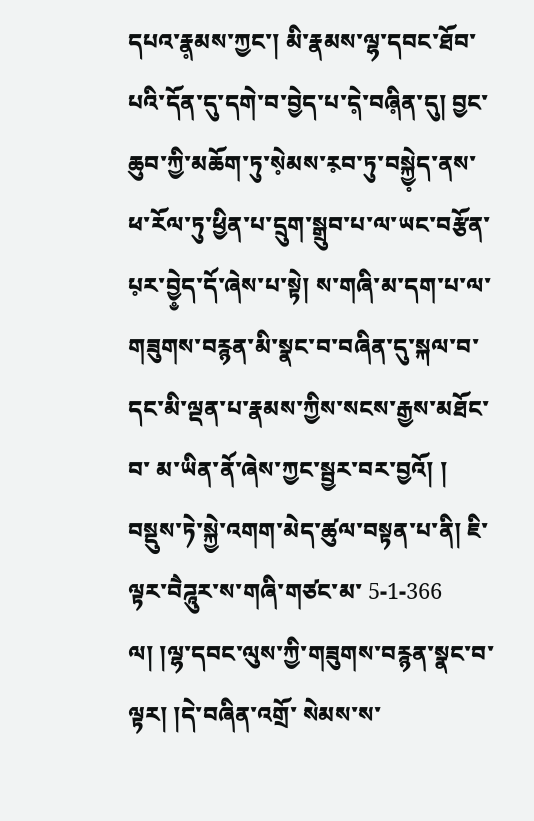དཔའ་རྣ༷མས་ཀྱང་། མི་རྣམས་ལྷ་དབང་ཐོབ་ པའི་དོན་དུ་དགེ་བ་བྱེད་པ་དེ༷་བཞི༷ན་དུ། བྱང་ཆུབ་ཀྱི་མཆོག་ཏུ་སེ༷མས་ར༷བ་ཏུ་བསྐྱེ༷ད་ནས་ ཕ་རོལ་ཏུ་ཕྱིན་པ་དྲུག་སྒྲུབ་པ་ལ་ཡང་བརྩོན་པ༷ར་བྱེ༵ད་དོ་ཞེས་པ་སྟེ། ས་གཞི་མ་དག་པ་ལ་ གཟུགས་བརྙན་མི་སྣང་བ་བཞིན་དུ་སྐལ་བ་དང་མི་ལྡན་པ་རྣམས་ཀྱིས་སངས་རྒྱས་མཐོང་བ་ མ་ཡིན་ནོ་ཞེས་ཀྱང་སྦྱར་བར་བྱའོ། ། བསྡུས་ཏེ་སྐྱེ་འགག་མེད་ཚུལ་བསྟན་པ་ནི། ཇི་ལྟར་བཻཌཱུར་ས་གཞི་གཙང་མ་ 5-1-366 ལ། །ལྷ་དབང་ལུས་ཀྱི་གཟུགས་བརྙན་སྣང་བ་ལྟར། །དེ་བཞིན་འགྲོ་ སེམས་ས་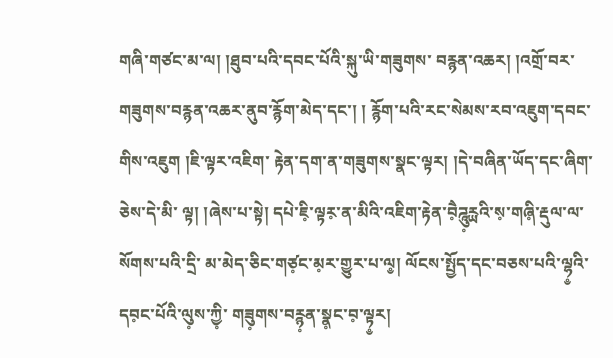གཞི་གཙང་མ་ལ། །ཐུབ་པའི་དབང་པོའི་སྐུ་ཡི་གཟུགས་ བརྙན་འཆར། །འགྲོ་བར་གཟུགས་བརྙན་འཆར་ནུབ་རྙོག་མེད་དང་། ། རྙོག་པའི་རང་སེམས་རབ་འཇུག་དབང་གིས་འཇུག །ཇི་ལྟར་འཇིག་ རྟེན་དག་ན་གཟུགས་སྣང་ལྟར། །དེ་བཞིན་ཡོད་དང་ཞིག་ཅེས་དེ་མི་ ལྟ། །ཞེས་པ་སྟེ། དཔེ་ཇི༷་ལྟར༷་ན་མིའི་འཇིག་རྟེན་བཻ༷ཌཱུ༷ཪྻའི་ས༷་གཞི༷་རྡུལ་ལ་སོགས་པའི་དྲི་ མ་མེད་ཅིང་གཙ༷ང་མ༷ར་གྱུར་པ་ལ༵། ལོངས་སྤྱོད་དང་བཅས་པའི་ལྷ༵འི་དབ༷ང་པོའི་ལུ༷ས་ཀྱི༷་ གཟུ༷གས་བཪྙ༷ན་སྣ༷ང་བ༷་ལྟ༵ར།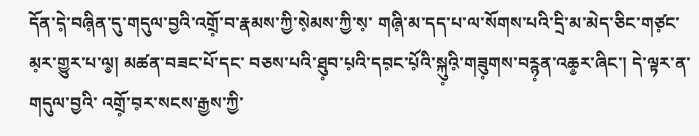དོན་དེ༷་བཞི༷ན་དུ་གདུལ་བྱའི་འགྲོ༷་བ་རྣམས་ཀྱི་སེ༷མས་ཀྱི་ས༷་ གཞི༷་མ་དད་པ་ལ་སོགས་པའི་དྲི་མ་མེད་ཅིང་གཙ༷ང་མ༷ར་གྱུར་པ་ལ༵། མཚན་བཟང་པོ་དང་ བཅས་པའི་ཐུ༷བ་པ༷འི་དབ༷ང་པོ༷འི་སྐུ༷འི༷་གཟུ༷གས་བཪྙ༷ན་འཆ༵ར་ཞིང་། དེ་ལྟར་ན་གདུལ་བྱའི་ འགྲོ༷་བ༷ར་སངས་རྒྱས་ཀྱི་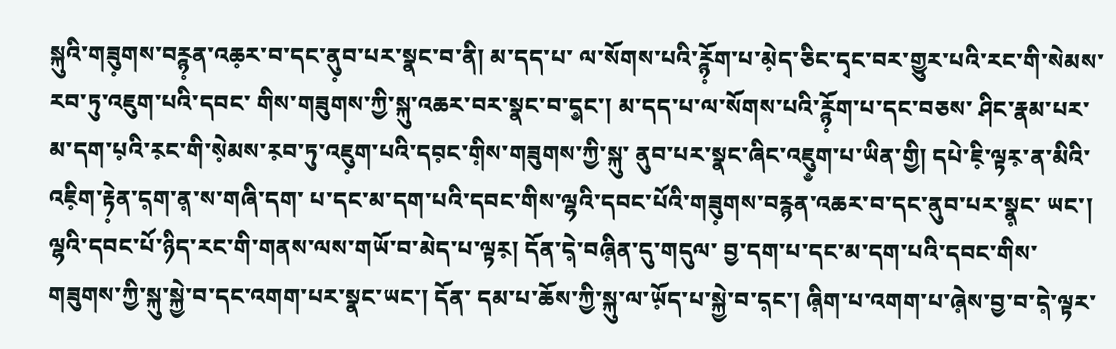སྐུའི་གཟུ༷གས་བཪྙ༷ན་འཆ༷ར་བ་དང་ནུ༷བ་པར་སྣང་བ་ནི། མ་དད་པ་ ལ་སོགས་པའི་ཪྙོ༷ག་པ་མེ༷ད་ཅིང་དྭང་བར་གྱུར་པའི་རང་གི་སེམས་རབ་ཏུ་འཇུག་པའི་དབང་ གིས་གཟུགས་ཀྱི་སྐུ་འཆར་བར་སྣང་བ་ད༵ང་། མ་དད་པ་ལ་སོགས་པའི་ཪྙོ༷ག་པ་དང་བཅས་ ཤིང་རྣམ་པར་མ་དག་པ༷འི་ར༷ང་གི་སེ༷མས་ར༷བ་ཏུ་འཇུ༷ག་པའི་དབ༷ང་གི༷ས་གཟུགས་ཀྱི་སྐུ་ ནུབ་པར་སྣང་ཞིང་འཇུ༵ག་པ་ཡིན་གྱི། དཔེ་ཇི༷་ལྟར༷་ན་མིའི་འཇི༷ག་རྟེ༷ན་ད༷ག་ན༷་ས་གཞི་དག་ པ་དང་མ་དག་པའི་དབང་གིས་ལྷའི་དབང་པོའི་གཟུ༷གས་བརྙན་འཆར་བ་དང་ནུབ་པར་སྣ༷ང་ ཡང་། ལྷའི་དབང་པོ་ཉིད་རང་གི་གནས་ལས་གཡོ་བ་མེད་པ་ལྟར༷། དོན་དེ༷་བཞི༷ན་དུ་གདུལ་ བྱ་དག་པ་དང་མ་དག་པའི་དབང་གིས་གཟུགས་ཀྱི་སྐུ་སྐྱེ་བ་དང་འགག་པར་སྣང་ཡང་། དོན་ དམ་པ་ཆོས་ཀྱི་སྐུ་ལ་ཡོ༷ད་པ་སྐྱེ་བ་ད༷ང་། ཞི༷ག་པ་འགག་པ་ཞེ༷ས་བྱ་བ་དེ༷་ལྟར་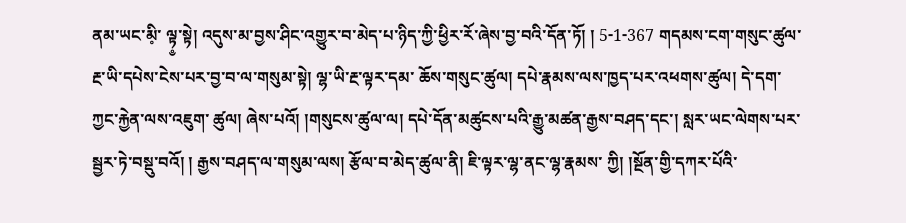ནམ་ཡང་མི༷་ ལྟ༵་སྟེ། འདུས་མ་བྱས་ཤིང་འགྱུར་བ་མེད་པ་ཉིད་ཀྱི་ཕྱིར་རོ་ཞེས་བྱ་བའི་དོན་ཏོ། ། 5-1-367 གདམས་ངག་གསུང་ཚུལ་རྔ་ཡི་དཔེས་ངེས་པར་བྱ་བ་ལ་གསུམ་སྟེ། ལྷ་ཡི་རྔ་ལྟར་དམ་ ཆོས་གསུང་ཚུལ། དཔེ་རྣམས་ལས་ཁྱད་པར་འཕགས་ཚུལ། དེ་དག་ཀྱང་རྐྱེན་ལས་འཇུག་ ཚུལ། ཞེས་པའོ། །གསུངས་ཚུལ་ལ། དཔེ་དོན་མཚུངས་པའི་རྒྱུ་མཚན་རྒྱས་བཤད་དང་། སླར་ཡང་ལེགས་པར་སྦྱར་ཏེ་བསྡུ་བའོ། ། རྒྱས་བཤད་ལ་གསུམ་ལས། རྩོལ་བ་མེད་ཚུལ་ནི། ཇི་ལྟར་ལྷ་ནང་ལྷ་རྣམས་ ཀྱི། །སྔོན་གྱི་དཀར་པོའི་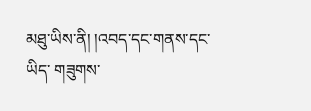མཐུ་ཡིས་ནི། །འབད་དང་གནས་དང་ཡིད་ གཟུགས་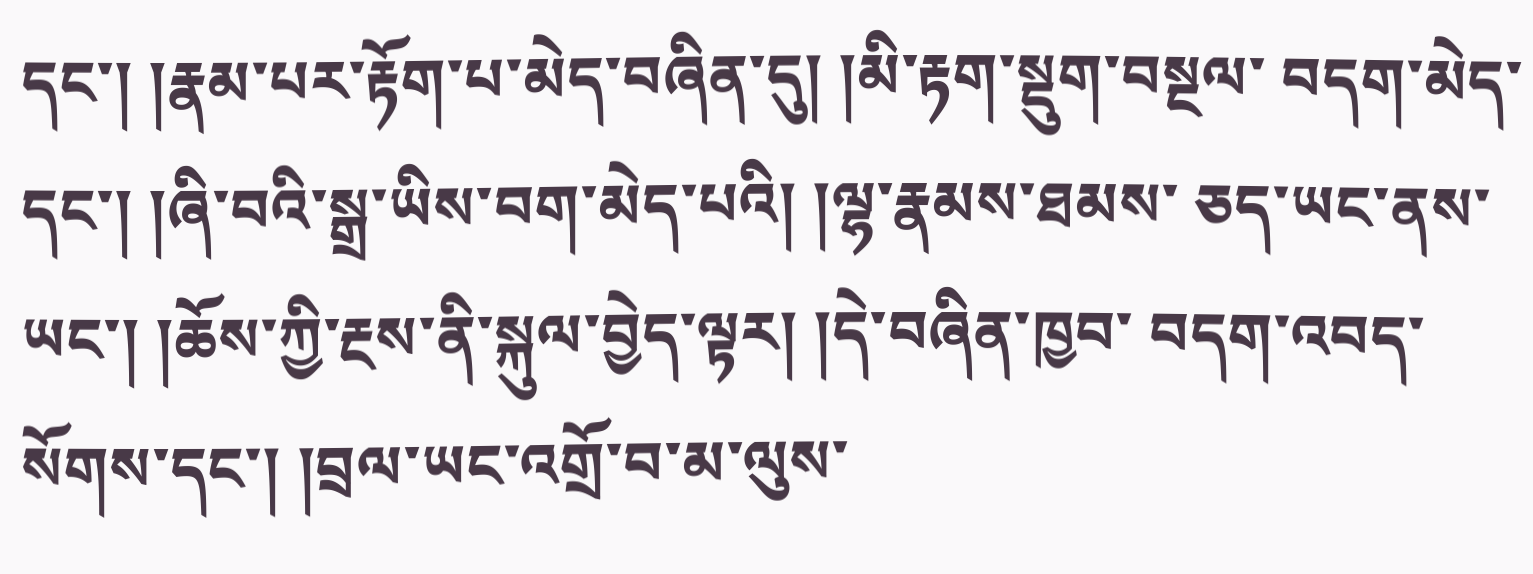དང་། །རྣམ་པར་རྟོག་པ་མེད་བཞིན་དུ། །མི་རྟག་སྡུག་བསྔལ་ བདག་མེད་དང་། །ཞི་བའི་སྒྲ་ཡིས་བག་མེད་པའི། །ལྷ་རྣམས་ཐམས་ ཅད་ཡང་ནས་ཡང་། །ཆོས་ཀྱི་རྔས་ནི་སྐུལ་བྱེད་ལྟར། །དེ་བཞིན་ཁྱབ་ བདག་འབད་སོགས་དང་། །བྲལ་ཡང་འགྲོ་བ་མ་ལུས་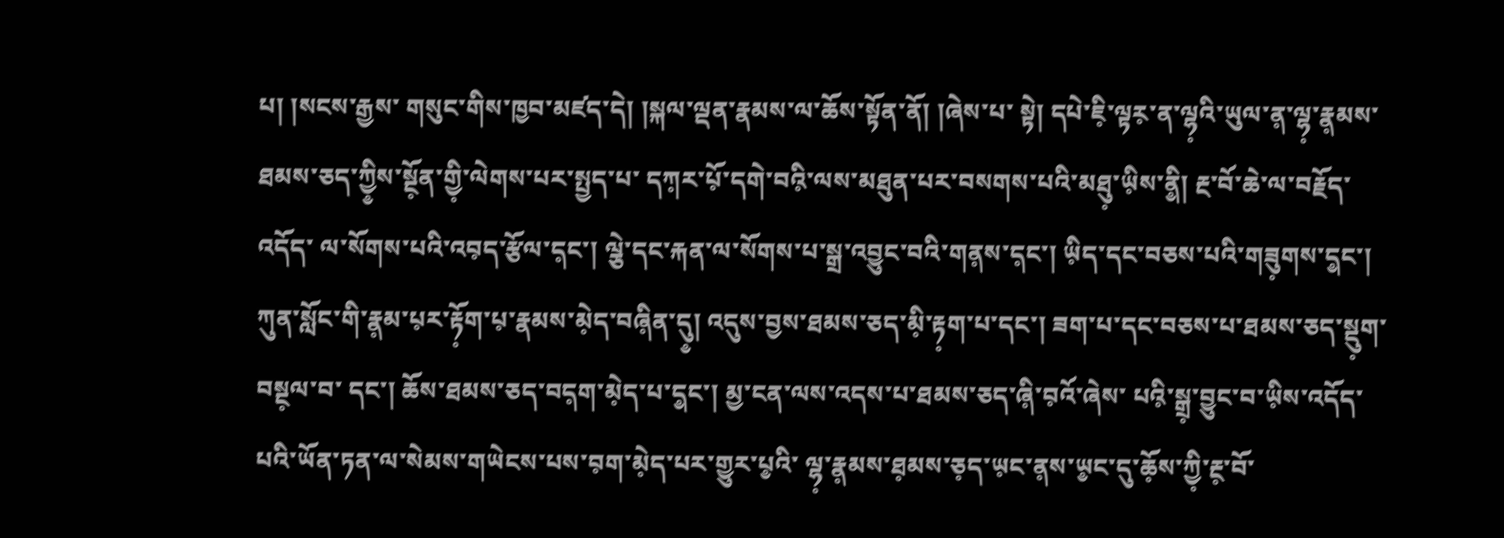པ། །སངས་རྒྱས་ གསུང་གིས་ཁྱབ་མཛད་དེ། །སྐལ་ལྡན་རྣམས་ལ་ཆོས་སྟོན་ནོ། །ཞེས་པ་ སྟེ། དཔེ་ཇི༷་ལྟར༷་ན་ལྷ༷འི་ཡུལ་ན༷་ལྷ༷་རྣ༷མས་ཐམས་ཅད་ཀྱི༵ས་སྔོ༷ན་གྱི༷་ལེགས་པར་སྤྱད་པ་ དཀ༷ར་པོ༷་དགེ་བའི༷་ལས་མཐུན་པར་བསགས་པའི་མཐུ༷་ཡི༷ས་ནི༵། རྔ་བོ་ཆེ་ལ་བརྗོད་འདོད་ ལ་སོགས་པའི་འབ༷ད་རྩོལ་ད༷ང་། ལྕེ་དང་རྐན་ལ་སོགས་པ་སྒྲ་འབྱུང་བའི་གན༷ས་ད༷ང་། ཡི༷ད་དང་བཅས་པའི་གཟུ༷གས་ད༵ང་། ཀུན་སློང་གི་རྣ༷མ་པ༷ར་རྟོ༷ག་པ༷་རྣམས་མེ༷ད་བཞི༷ན་དུ༵། འདུས་བྱས་ཐམས་ཅད་མི༷་རྟ༷ག་པ་དང་། ཟག་པ་དང་བཅས་པ་ཐམས་ཅད་སྡུ༷ག་བསྔ༷ལ་བ་ དང་། ཆོས་ཐམས་ཅད་བད༷ག་མེ༷ད་པ་ད༵ང་། མྱ་ངན་ལས་འདས་པ་ཐམས་ཅད་ཞི༷་བ༷འོ་ཞེས་ པའི༷་སྒྲ༷་བྱུང་བ་ཡི༷ས་འདོད་པའི་ཡོན་ཏན་ལ་སེམས་གཡེངས་པས་བ༷ག་མེ༷ད་པར་གྱུར་པ༵འི་ ལྷ༷་རྣ༷མས་ཐ༷མས་ཅ༷ད་ཡ༷ང་ན༷ས་ཡ༵ང་དུ་ཆོ༷ས་ཀྱི༷་རྔ༷་བོ་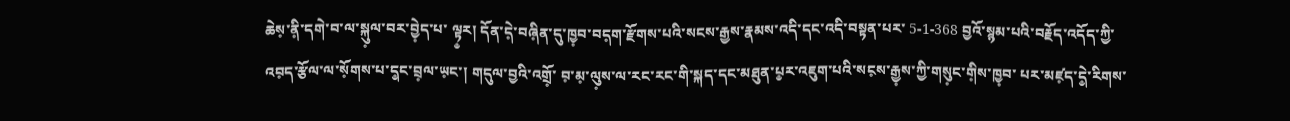ཆེས༷་ནི༷་དགེ་བ་ལ་སྐུ༷ལ་བར་བྱེ༷ད་པ་ ལྟ༵ར། དོན་དེ༷་བཞི༷ན་དུ་ཁྱ༷བ་བད༷ག་རྫོགས་པའི་སངས་རྒྱས་རྣམས་འདི་དང་འདི་བསྟན་པར་ 5-1-368 བྱའོ་སྙམ་པའི་བརྗོད་འདོད་ཀྱི་འབ༷ད་རྩོལ་ལ་སོ༷གས་པ་ད༵ང་བྲ༷ལ་ཡ༷ང་། གདུལ་བྱའི་འགྲོ༷་ བ༷་མ༷་ལུ༷ས་ལ་རང་རང་གི་སྐད་དང་མཐུན་པ༵ར་འཇུག་པའི་སང༷ས་རྒྱ༷ས་ཀྱི་གསུ༷ང་གི༷ས་ཁྱ༷བ་ པར་མཛ༷ད་དེ༵་རིགས་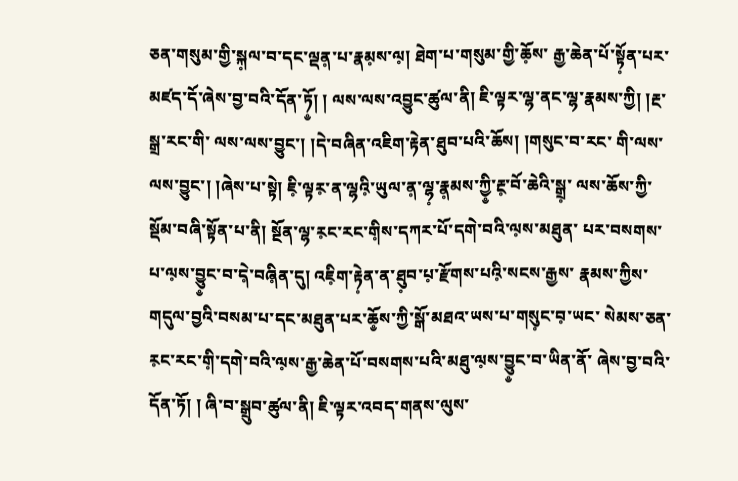ཅན་གསུམ་གྱི་སྐ༷ལ་བ་དང་ལྡན༷་པ་རྣམ༷ས་ལ༷། ཐེག་པ་གསུམ་གྱི་ཆོ༷ས་ རྒྱ་ཆེན་པོ་སྟོ༷ན་པར་མཛད་དོ་ཞེས་བྱ་བའི་དོན་ཏོ༵། ། ལས་ལས་འབྱུང་ཚུལ་ནི། ཇི་ལྟར་ལྷ་ནང་ལྷ་རྣམས་ཀྱི། །རྔ་སྒྲ་རང་གི་ ལས་ལས་བྱུང་། །དེ་བཞིན་འཇིག་རྟེན་ཐུབ་པའི་ཆོས། །གསུང་བ་རང་ གི་ལས་ལས་བྱུང་། །ཞེས་པ་སྟེ། ཇི༷་ལྟར༷་ན་ལྷའི༷་ཡུལ་ན༷་ལྷ༷་རྣ༷མས་ཀྱི༵་རྔ༷་བོ་ཆེའི་སྒྲ༷་ ལས་ཆོས་ཀྱི་སྡོམ་བཞི་སྟོན་པ་ནི། སྔོན་ལྷ་ར༷ང་རང་གི༷ས་དཀར་པོ་དགེ་བའི་ལ༷ས་མཐུན་ པར་བསགས་པ་ལ༷ས་བྱུ༵ང་བ་དེ༷་བཞི༷ན་དུ། འཇི༷ག་རྟེ༷ན་ན་ཐུ༷བ་པ༷་རྫོགས་པའི༷་སངས་རྒྱས་ རྣམས་ཀྱིས་གདུལ་བྱའི་བསམ་པ་དང་མཐུན་པར་ཆོ༵ས་ཀྱི་སྒོ་མཐའ་ཡས་པ་གསུ༷ང་བ༷་ཡང་ སེམས་ཅན་ར༷ང་རང་གི༷་དགེ་བའི་ལ༷ས་རྒྱ་ཆེན་པོ་བསགས་པའི་མཐུ་ལ༷ས་བྱུ༵ང་བ་ཡིན་ནོ་ ཞེས་བྱ་བའི་དོན་ཏོ། ། ཞི་བ་སྒྲུབ་ཚུལ་ནི། ཇི་ལྟར་འབད་གནས་ལུས་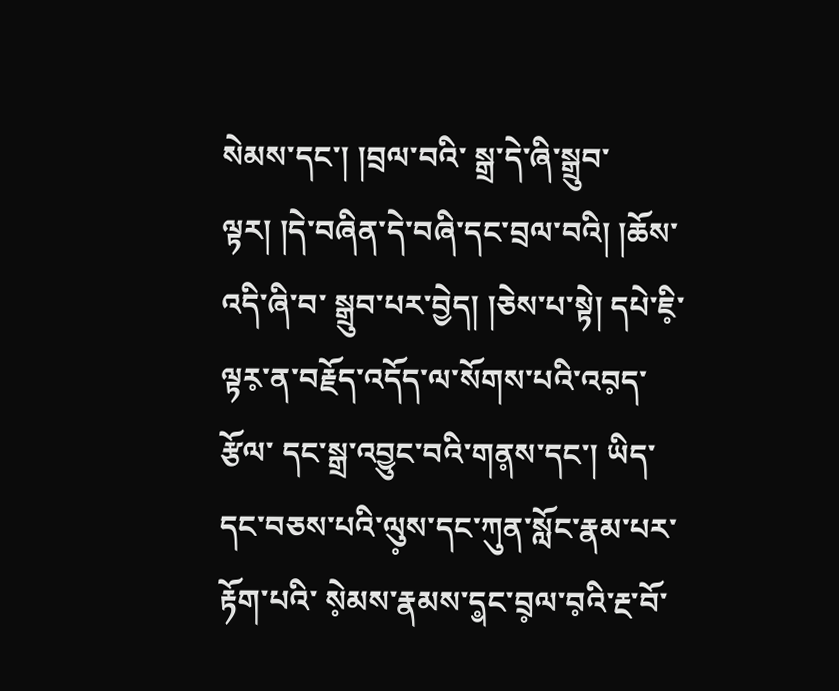སེམས་དང་། །བྲལ་བའི་ སྒྲ་དེ་ཞི་སྒྲུབ་ལྟར། །དེ་བཞིན་དེ་བཞི་དང་བྲལ་བའི། །ཆོས་འདི་ཞི་བ་ སྒྲུབ་པར་བྱེད། །ཅེས་པ་སྟེ། དཔེ་ཇི༷་ལྟར༷་ན་བརྗོད་འདོད་ལ་སོགས་པའི་འབ༷ད་རྩོལ་ དང་སྒྲ་འབྱུང་བའི་གན༷ས་དང་། ཡིད་དང་བཅས་པའི་ལུ༷ས་དང་ཀུན་སློང་རྣམ་པར་རྟོག་པའི་ སེ༷མས་རྣམས་ད༵ང་བྲ༷ལ་བ༷འི་རྔ་བོ་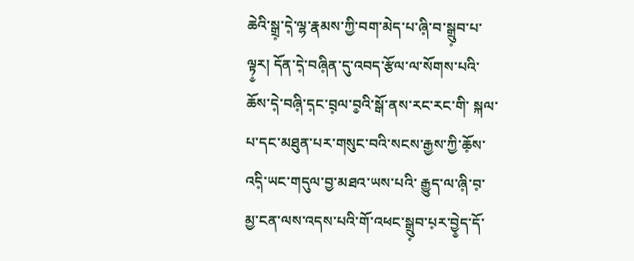ཆེའི་སྒྲ༷་དེ༷་ལྷ་རྣམས་ཀྱི་བག་མེད་པ་ཞི༷་བ་སྒྲུ༷བ་པ་ལྟ༵ར། དོན་དེ༷་བཞི༷ན་དུ་འབད་རྩོལ་ལ་སོགས་པའི་ཆོས་དེ༷་བཞི༷་ད༷ང་བྲ༷ལ་བ༵འི་སྒོ་ནས་རང་རང་གི་ སྐལ་པ་དང་མཐུན་པར་གསུང་བའི་སངས་རྒྱས་ཀྱི་ཆོ༷ས་འདི༷་ཡང་གདུལ་བྱ་མཐའ་ཡས་པའི་ རྒྱུད་ལ་ཞི༷་བ༷་མྱ་ངན་ལས་འདས་པའི་གོ་འཕང་སྒྲུ༷བ་པ༷ར་བྱེ༵ད་དོ་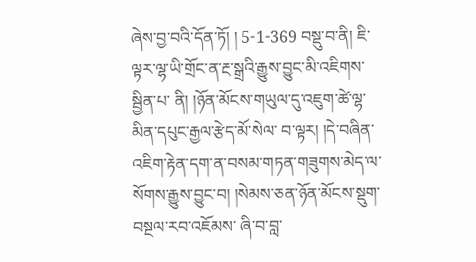ཞེས་བྱ་བའི་དོན་ཏོ། ། 5-1-369 བསྡུ་བ་ནི། ཇི་ལྟར་ལྷ་ཡི་གྲོང་ན་རྔ་སྒྲའི་རྒྱུས་བྱུང་མི་འཇིགས་སྦྱིན་པ་ ནི། །ཉོན་མོངས་གཡུལ་དུ་འཇུག་ཚེ་ལྷ་མིན་དཔུང་རྒྱལ་རྩེད་མོ་སེལ་ བ་ལྟར། །དེ་བཞིན་འཇིག་རྟེན་དག་ན་བསམ་གཏན་གཟུགས་མེད་ལ་ སོགས་རྒྱུས་བྱུང་བ། །སེམས་ཅན་ཉོན་མོངས་སྡུག་བསྔལ་རབ་འཇོམས་ ཞི་བ་བླ་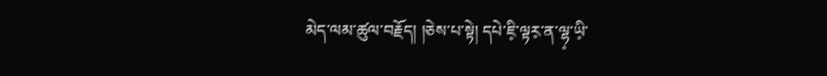མེད་ལམ་ཚུལ་བརྗོད། །ཅེས་པ་སྟེ། དཔེ་ཇི༷་ལྟར༷་ན་ལྷ༷་ཡི༷་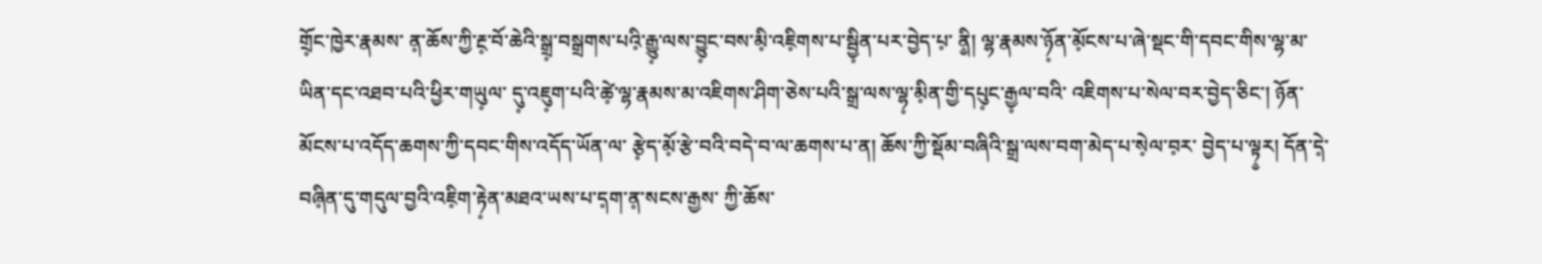གྲོ༷ང་ཁྱེར་རྣམས་ ན༷་ཆོས་ཀྱི་རྔ༷་བོ་ཆེའི་སྒྲ༷་བསྒྲགས་པའི༷་རྒྱུ༷་ལས་བྱུ༷ང་བས་མི༷་འཇི༷གས་པ་སྦྱི༷ན་པར་བྱེད་པ༷་ ནི༵། ལྷ་རྣམས་ཉོ༷ན་མོ༷ངས་པ་ཞེ་སྡང་གི་དབང་གིས་ལྷ་མ་ཡིན་དང་འཐབ་པའི་ཕྱིར་གཡུ༷ལ་ དུ༷་འཇུ༷ག་པའི་ཚེ༷་ལྷ་རྣམས་མ་འཇིགས་ཤིག་ཅེས་པའི་སྒྲ་ལས་ལྷ༷་མི༷ན་གྱི་དཔུ༷ང་རྒྱ༷ལ་བའི་ འཇིགས་པ་སེལ་བར་བྱེད་ཅིང་། ཉོན་མོངས་པ་འདོད་ཆགས་ཀྱི་དབང་གིས་འདོད་ཡོན་ལ་ རྩེ༷ད་མོ༷་རྩེ་བའི་བདེ་བ་ལ་ཆགས་པ་ན། ཆོས་ཀྱི་སྡོམ་བཞིའི་སྒྲ་ལས་བག་མེད་པ་སེ༷ལ་བ༷ར་ བྱེད་པ་ལྟ༵ར། དོན་དེ༷་བཞི༷ན་དུ་གདུལ་བྱའི་འཇི༷ག་རྟེ༷ན་མཐའ་ཡས་པ་ད༷ག་ན༷་སངས་རྒྱས་ ཀྱི་ཆོས་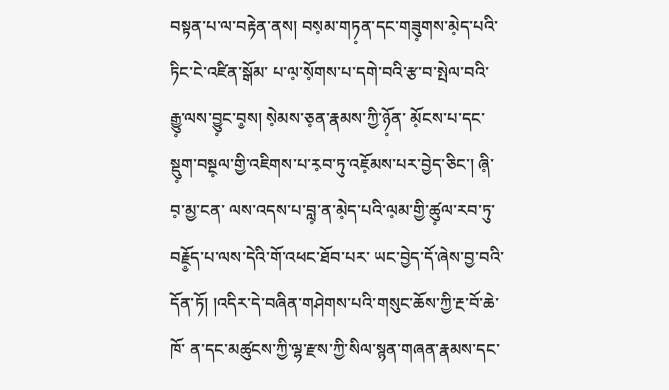བསྟན་པ་ལ་བརྟེན་ནས། བས༷མ་གཏ༷ན་དང་གཟུ༷གས་མེ༷ད་པའི་ཏིང་ངེ་འཛིན་སྒོམ་ པ་ལ༷་སོ༷གས་པ་དགེ་བའི་རྩ་བ་སྤེལ་བའི་རྒྱུ༷་ལས་བྱུ༷ང་བ༵ས། སེ༷མས་ཅ༷ན་རྣམས་ཀྱི་ཉོ༷ན་ མོ༷ངས་པ་དང་སྡུ༷ག་བསྔ༷ལ་གྱི་འཇིགས་པ་ར༷བ་ཏུ་འཇོ༷མས་པར་བྱེད་ཅིང་། ཞི༷་བ༷་མྱ་ངན་ ལས་འདས་པ་བླ༷་ན་མེ༷ད་པའི་ལ༷མ་གྱི་ཚུ༷ལ་རབ་ཏུ་བརྗོ༵ད་པ་ལས་དེའི་གོ་འཕང་ཐོབ་པར་ ཡང་བྱེད་དོ་ཞེས་བྱ་བའི་དོན་ཏོ། །འདིར་དེ་བཞིན་གཤེགས་པའི་གསུང་ཆོས་ཀྱི་རྔ་བོ་ཆེ་ཁོ་ ན་དང་མཚུངས་ཀྱི་ལྷ་རྫས་ཀྱི་སིལ་སྙན་གཞན་རྣམས་དང་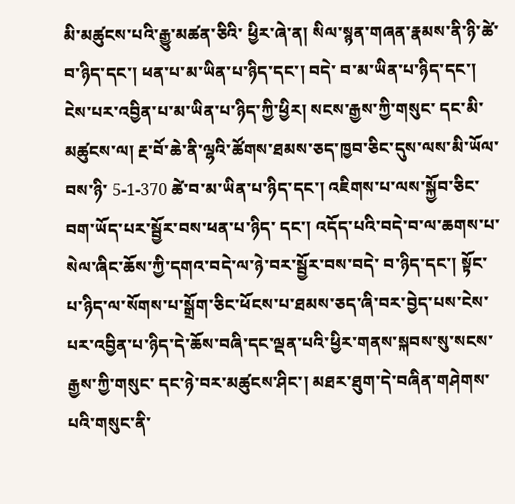མི་མཚུངས་པའི་རྒྱུ་མཚན་ཅིའི་ ཕྱིར་ཞེ་ན། སིལ་སྙན་གཞན་རྣམས་ནི་ཉི་ཚེ་བ་ཉིད་དང་། ཕན་པ་མ་ཡིན་པ་ཉིད་དང་། བདེ་ བ་མ་ཡིན་པ་ཉིད་དང་། ངེས་པར་འབྱིན་པ་མ་ཡིན་པ་ཉིད་ཀྱི་ཕྱིར། སངས་རྒྱས་ཀྱི་གསུང་ དང་མི་མཚུངས་ལ། རྔ་བོ་ཆེ་ནི་ལྷའི་ཚོགས་ཐམས་ཅད་ཁྱབ་ཅིང་དུས་ལས་མི་ཡོལ་བས་ཉི་ 5-1-370 ཚེ་བ་མ་ཡིན་པ་ཉིད་དང་། འཇིགས་པ་ལས་སྐྱོབ་ཅིང་བག་ཡོད་པར་སྦྱོར་བས་ཕན་པ་ཉིད་ དང་། འདོད་པའི་བདེ་བ་ལ་ཆགས་པ་སེལ་ཞིང་ཆོས་ཀྱི་དགའ་བདེ་ལ་ཉེ་བར་སྦྱོར་བས་བདེ་ བ་ཉིད་དང་། སྟོང་པ་ཉིད་ལ་སོགས་པ་སྒྲོག་ཅིང་ཕོངས་པ་ཐམས་ཅད་ཞི་བར་བྱེད་པས་ངེས་ པར་འབྱིན་པ་ཉིད་དེ་ཆོས་བཞི་དང་ལྡན་པའི་ཕྱིར་གནས་སྐབས་སུ་སངས་རྒྱས་ཀྱི་གསུང་ དང་ཉེ་བར་མཚུངས་ཤིང་། མཐར་ཐུག་དེ་བཞིན་གཤེགས་པའི་གསུང་ནི་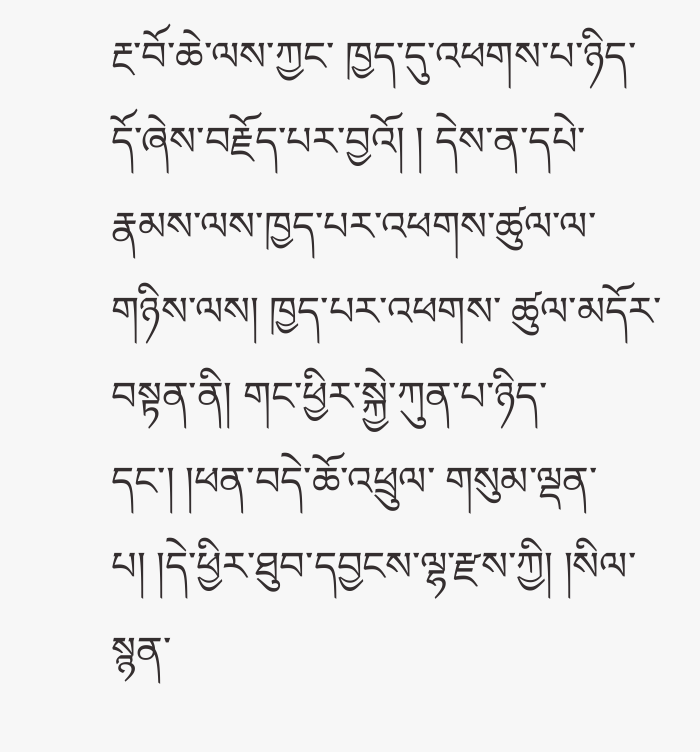རྔ་བོ་ཆེ་ལས་ཀྱང་ ཁྱད་དུ་འཕགས་པ་ཉིད་དོ་ཞེས་བརྗོད་པར་བྱའོ། ། དེས་ན་དཔེ་རྣམས་ལས་ཁྱད་པར་འཕགས་ཚུལ་ལ་གཉིས་ལས། ཁྱད་པར་འཕགས་ ཚུལ་མདོར་བསྟན་ནི། གང་ཕྱིར་སྐྱེ་ཀུན་པ་ཉིད་དང་། །ཕན་བདེ་ཆོ་འཕྲུལ་ གསུམ་ལྡན་པ། །དེ་ཕྱིར་ཐུབ་དབྱངས་ལྷ་རྫས་ཀྱི། །སིལ་སྙན་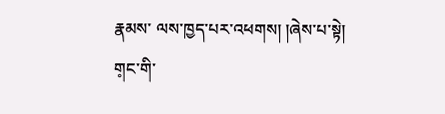རྣམས་ ལས་ཁྱད་པར་འཕགས། །ཞེས་པ་སྟེ། ག༷ང་གི་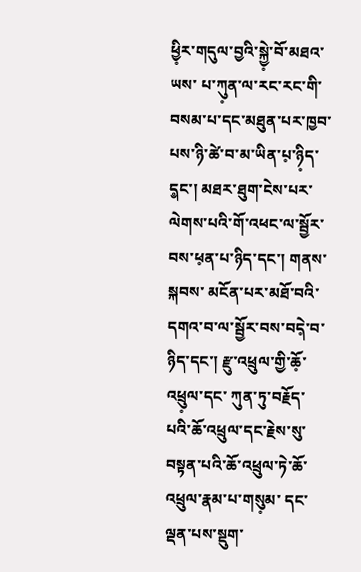ཕྱི༷ར་གདུལ་བྱའི་སྐྱེ༷་བོ་མཐའ་ཡས་ པ་ཀུ༷ན་ལ་རང་རང་གི་བསམ་པ་དང་མཐུན་པར་ཁྱབ་པས་ཉི་ཚེ་བ་མ་ཡིན་པ༷་ཉི༷ད་ད༵ང་། མཐར་ཐུག་ངེས་པར་ལེགས་པའི་གོ་འཕང་ལ་སྦྱོར་བས་ཕ༷ན་པ་ཉིད་དང་། གནས་སྐབས་ མངོན་པར་མཐོ་བའི་དགའ་བ་ལ་སྦྱོར་བས་བདེ༷་བ་ཉིད་དང་། རྫུ་འཕྲུལ་གྱི་ཆོ༷་འཕྲུ༷ལ་དང་ ཀུན་ཏུ་བརྗོད་པའི་ཆོ་འཕྲུལ་དང་རྗེས་སུ་བསྟན་པའི་ཆོ་འཕྲུལ་ཏེ་ཆོ་འཕྲུལ་རྣམ་པ་གསུ༷མ་ དང་ལྡན་པས་སྡུག་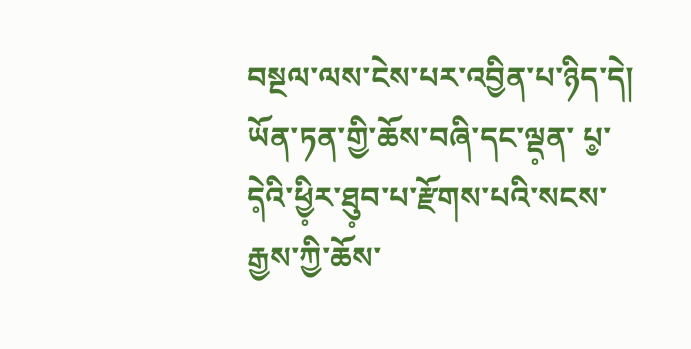བསྔལ་ལས་ངེས་པར་འབྱིན་པ་ཉིད་དེ། ཡོན་ཏན་གྱི་ཆོས་བཞི་དང་ལྡ༷ན་ པ༵་དེ༷འི་ཕྱི༷ར་ཐུ༷བ་པ་རྫོགས་པའི་སངས་རྒྱས་ཀྱི་ཆོས་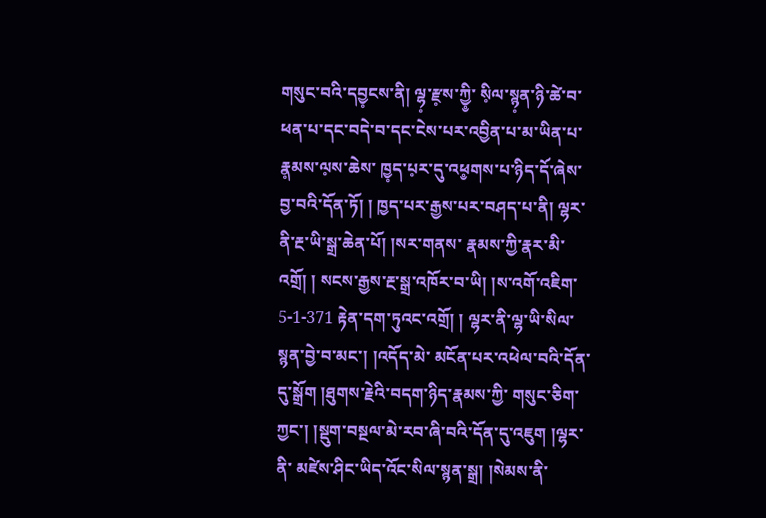གསུང་བའི་དབྱ༷ངས་ནི། ལྷ༷་རྫ༷ས་ཀྱི༵་ སི༷ལ་སྙ༷ན་ཉི་ཚེ་བ་ཕན་པ་དང་བདེ་བ་དང་ངེས་པར་འབྱིན་པ་མ་ཡིན་པ་རྣ༷མས་ལ༷ས་ཆེས་ ཁྱ༷ད་པ༷ར་དུ་འཕ༵གས་པ་ཉིད་དོ་ཞེས་བྱ་བའི་དོན་ཏོ། ། ཁྱད་པར་རྒྱས་པར་བཤད་པ་ནི། ལྷར་ནི་རྔ་ཡི་སྒྲ་ཆེན་པོ། །སར་གནས་ རྣམས་ཀྱི་རྣར་མི་འགྲོ། ། སངས་རྒྱས་རྔ་སྒྲ་འཁོར་བ་ཡི། །ས་འགོ་འཇིག་ 5-1-371 རྟེན་དག་ཏུའང་འགྲོ། ། ལྷར་ནི་ལྷ་ཡི་སིལ་སྙན་བྱེ་བ་མང་། །འདོད་མེ་ མངོན་པར་འཕེལ་བའི་དོན་དུ་སྒྲོག །ཐུགས་རྗེའི་བདག་ཉིད་རྣམས་ཀྱི་ གསུང་ཅིག་ཀྱང་། །སྡུག་བསྔལ་མེ་རབ་ཞི་བའི་དོན་དུ་འཇུག །ལྷར་ནི་ མཛེས་ཤིང་ཡིད་འོང་སིལ་སྙན་སྒྲ། །སེམས་ནི་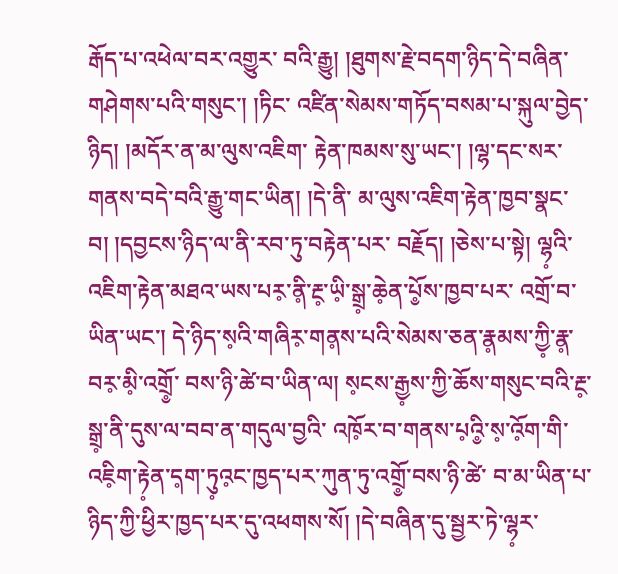རྒོད་པ་འཕེལ་བར་འགྱུར་ བའི་རྒྱུ། །ཐུགས་རྗེ་བདག་ཉིད་དེ་བཞིན་གཤེགས་པའི་གསུང་། །ཏིང་ འཛིན་སེམས་གཏོད་བསམ་པ་སྐུལ་བྱེད་ཉིད། །མདོར་ན་མ་ལུས་འཇིག་ རྟེན་ཁམས་སུ་ཡང་། །ལྷ་དང་སར་གནས་བདེ་བའི་རྒྱུ་གང་ཡིན། །དེ་ནི་ མ་ལུས་འཇིག་རྟེན་ཁྱབ་སྣང་བ། །དབྱངས་ཉིད་ལ་ནི་རབ་ཏུ་བརྟེན་པར་ བརྗོད། །ཅེས་པ་སྟེ། ལྷ༷འི་འཇིག་རྟེན་མཐའ་ཡས་པར༷་ནི༷་རྔ༷་ཡི༷་སྒྲ༷་ཆེ༷ན་པོ༵ས་ཁྱབ་པར་ འགྲོ་བ་ཡིན་ཡང་། དེ་ཉིད་ས༷འི་གཞིར༷་གན༷ས་པའི་སེམས་ཅན་རྣ༷མས་ཀྱི༷་རྣ༷་བར༷་མི༷་འགྲོ༵་ བས་ཉི་ཚེ་བ་ཡིན་ལ། ས༷ངས་རྒྱ༷ས་ཀྱི་ཆོས་གསུང་བའི་རྔ༷་སྒྲ༷་ནི་དུས་ལ་བབ་ན་གདུལ་བྱའི་ འཁོ༷ར་བ་གནས་པ༷འི༵་ས༷་འོ༷ག་གི་འཇི༷ག་རྟེ༷ན་ད༷ག་ཏུ༷འ༷ང་ཁྱད་པར་ཀུན་ཏུ་འགྲོ༵་བས་ཉི་ཚེ་ བ་མ་ཡིན་པ་ཉིད་ཀྱི་ཕྱིར་ཁྱད་པར་དུ་འཕགས་སོ། །དེ་བཞིན་དུ་སྦྱར་ཏེ་ལྷ༷ར་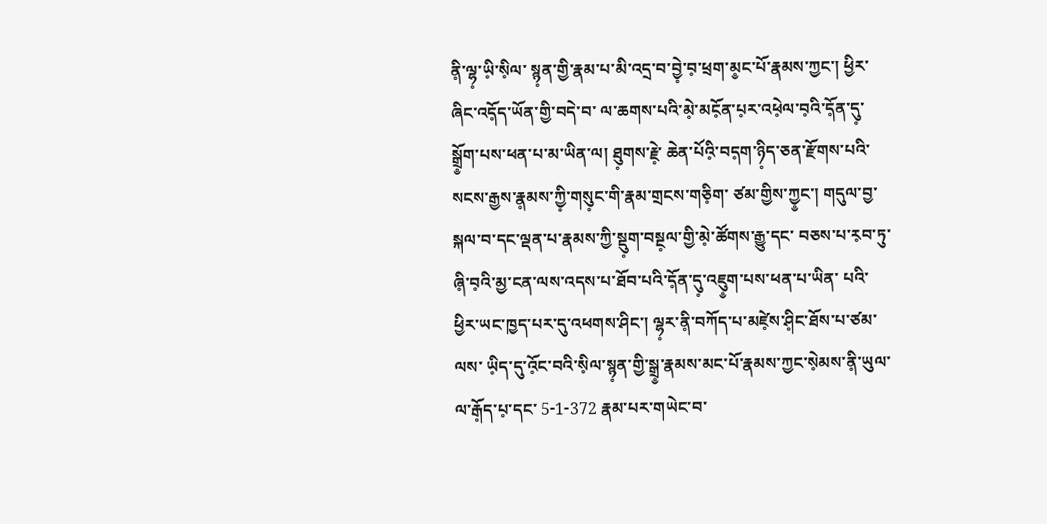ནི༷་ལྷ༷་ཡི༷་སི༷ལ་ སྙ༷ན་གྱི་རྣམ་པ་མི་འདྲ་བ་བྱེ༷་བ༷་ཕྲག་མ༵ང་པོ་རྣམས་ཀྱང་། ཕྱིར་ཞིང་འདོ༷ད་ཡོན་གྱི་བདེ་བ་ ལ་ཆགས་པའི་མེ༷་མངོ༷ན་པ༷ར་འཕེ༷ལ་བ༷འི་དོ༷ན་དུ༷་སྒྲོ༵ག་པས་ཕན་པ་མ་ཡིན་ལ། ཐུ༷གས་རྗེ༷་ ཆེན་པོའི༷་བད༷ག་ཉི༷ད་ཅན་རྫོགས་པའི་སངས་རྒྱས་རྣ༷མས་ཀྱི༷་གསུ༷ང་གི་རྣམ་གྲངས་གཅི༷ག་ ཙམ་གྱིས་ཀྱ༵ང་། གདུལ་བྱ་སྐལ་བ་དང་ལྡན་པ་རྣམས་ཀྱི་སྡུ༷ག་བསྔ༷ལ་གྱི་མེ༷་ཚོགས་རྒྱུ་དང་ བཅས་པ་ར༷བ་ཏུ་ཞི༷་བ༷འི་མྱ་ངན་ལས་འདས་པ་ཐོབ་པའི་དོ༷ན་དུ༷་འཇུ༵ག་པས་ཕན་པ་ཡིན་ པའི་ཕྱིར་ཡང་ཁྱད་པར་དུ་འཕགས་ཤིང་། ལྷ༷ར་ནི༷་བཀོད་པ་མཛེ༷ས་ཤི༷ང་ཐོས་པ་ཙམ་ལས་ ཡི༷ད་དུ་འོ༷ང་བའི་སི༷ལ་སྙ༷ན་གྱི་སྒྲ༵་རྣམས་མང་པོ་རྣམས་ཀྱང་སེ༷མས་ནི༷་ཡུལ་ལ་རྒོ༷ད་པ༷་དང་ 5-1-372 རྣམ་པར་གཡེང་བ་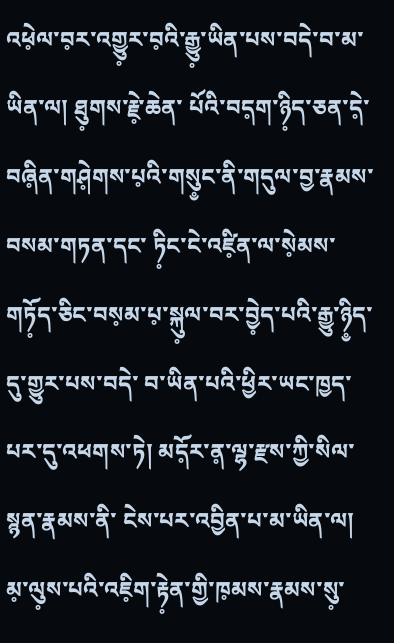འཕེ༷ལ་བ༷ར་འགྱུ༷ར་བ༷འི་རྒྱུ༷་ཡིན་པས་བདེ་བ་མ་ཡིན་ལ། ཐུ༷གས་རྗེ༷་ཆེན་ པོའི་བད༷ག་ཉི༷ད་ཅན་དེ༷་བཞི༷ན་གཤེ༷གས་པ༷འི་གསུ༵ང་ནི་གདུལ་བྱ་རྣམས་བསམ་གཏན་དང་ ཏི༷ང་ངེ་འཛི༷ན་ལ་སེ༷མས་གཏོ༷ད་ཅིང་བས༷མ་པ༷་སྐུ༷ལ་བར་བྱེ༷ད་པའི་རྒྱུ་ཉི༵ད་དུ་གྱུར་པས་བདེ་ བ་ཡིན་པའི་ཕྱིར་ཡང་ཁྱད་པར་དུ་འཕགས་ཏེ། མདོ༷ར་ན༷་ལྷ་རྫས་ཀྱི་སིལ་སྙན་རྣམས་ནི་ ངེས་པར་འབྱིན་པ་མ་ཡིན་ལ། མ༷་ལུ༷ས་པའི་འཇི༷ག་རྟེ༷ན་གྱི་ཁ༷མས་རྣམས་སུ༷་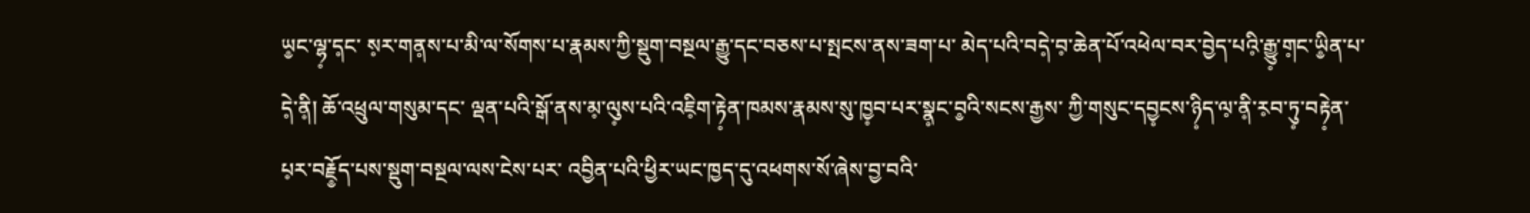ཡ༵ང་ལྷ༷་ད༷ང་ ས༷ར་གན༷ས་པ་མི་ལ་སོགས་པ་རྣམས་ཀྱི་སྡུག་བསྔལ་རྒྱུ་དང་བཅས་པ་སྤངས་ནས་ཟག་པ་ མེད་པའི་བདེ༷་བ༷་ཆེན་པོ་འཕེལ་བར་བྱེད་པའི༷་རྒྱུ༷་ག༷ང་ཡི༵ན་པ་དེ༷་ནི༷། ཆོ་འཕྲུལ་གསུམ་དང་ ལྡན་པའི་སྒོ་ནས་མ༷་ལུ༷ས་པའི་འཇི༷ག་རྟེ༷ན་ཁམས་རྣམས་སུ་ཁྱ༷བ་པར་སྣ༷ང་བ༵འི་སངས་རྒྱས་ ཀྱི་གསུང་དབྱ༷ངས་ཉི༷ད་ལ༷་ནི༷་ར༷བ་ཏུ༷་བརྟེ༷ན་པ༷ར་བརྗོ༵ད་པས་སྡུག་བསྔལ་ལས་ངེས་པར་ འབྱིན་པའི་ཕྱིར་ཡང་ཁྱད་དུ་འཕགས་སོ་ཞེས་བྱ་བའི་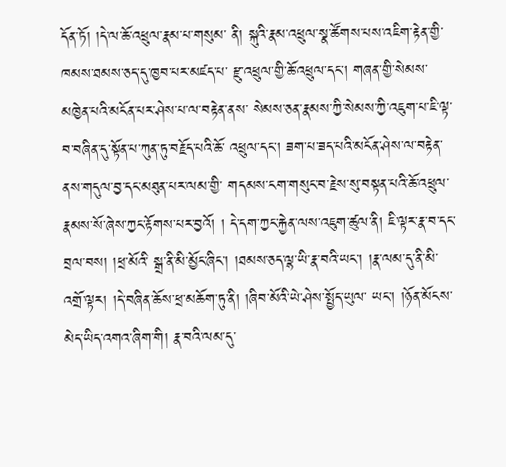དོན་ཏོ། །དེ་ལ་ཆོ་འཕྲུལ་རྣམ་པ་གསུམ་ ནི། སྐུའི་རྣམ་འཕྲུལ་སྣ་ཚོགས་པས་འཇིག་རྟེན་གྱི་ཁམས་ཐམས་ཅད་དུ་ཁྱབ་པར་མཛད་པ་ རྫུ་འཕྲུལ་གྱི་ཆོ་འཕྲུལ་དང་། གཞན་གྱི་སེམས་མཁྱེན་པའི་མངོན་པར་ཤེས་པ་ལ་བརྟེན་ནས་ སེམས་ཅན་རྣམས་ཀྱི་སེམས་ཀྱི་འཇུག་པ་ཇི་ལྟ་བ་བཞིན་དུ་སྟོན་པ་ཀུན་ཏུ་བརྗོད་པའི་ཆོ་ འཕྲུལ་དང་། ཟག་པ་ཟད་པའི་མངོན་ཤེས་ལ་བརྟེན་ནས་གདུལ་བྱ་དང་མཐུན་པར་ལམ་གྱི་ གདམས་ངག་གསུང་བ་རྗེས་སུ་བསྟན་པའི་ཆོ་འཕྲུལ་རྣམས་སོ་ཞེས་ཀྱང་རྟོགས་པར་བྱའོ། ། དེ་དག་ཀྱང་རྐྱེན་ལས་འཇུག་ཚུལ་ནི། ཇི་ལྟར་རྣ་བ་དང་བྲལ་བས། །ཕྲ་མོའི་ སྒྲ་ནི་མི་མྱོང་ཞིང་། །ཐམས་ཅད་ལྷ་ཡི་རྣ་བའི་ཡང་། །རྣ་ལམ་དུ་ནི་མི་ འགྲོ་ལྟར། །དེ་བཞིན་ཆོས་ཕྲ་མཆོག་ཏུ་ནི། །ཞིབ་མོའི་ཡེ་ཤེས་སྤྱོད་ཡུལ་ ཡང་། །ཉོན་མོངས་མེད་ཡིད་འགའ་ཞིག་གི། རྣ་བའི་ལམ་དུ་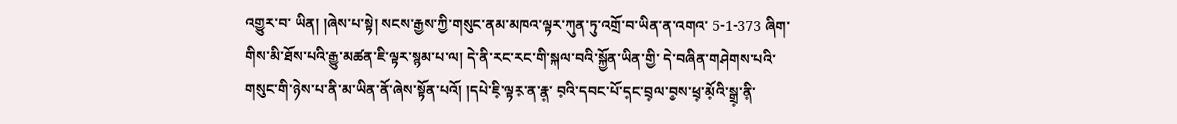འགྱུར་བ་ ཡིན། །ཞེས་པ་སྟེ། སངས་རྒྱས་ཀྱི་གསུང་ནམ་མཁའ་ལྟར་ཀུན་ཏུ་འགྲོ་བ་ཡིན་ན་འགའ་ 5-1-373 ཞིག་གིས་མི་ཐོས་པའི་རྒྱུ་མཚན་ཇི་ལྟར་སྙམ་པ་ལ། དེ་ནི་རང་རང་གི་སྐལ་བའི་སྐྱོན་ཡིན་གྱི་ དེ་བཞིན་གཤེགས་པའི་གསུང་གི་ཉེས་པ་ནི་མ་ཡིན་ནོ་ཞེས་སྟོན་པའོ། །དཔེ་ཇི༷་ལྟར༷་ན་རྣ༷་ བ༷འི་དབང་པོ་ད༷ང་བྲ༷ལ་བ༵ས་ཕྲ༷་མོ༷འི་སྒྲ༷་ནི༷་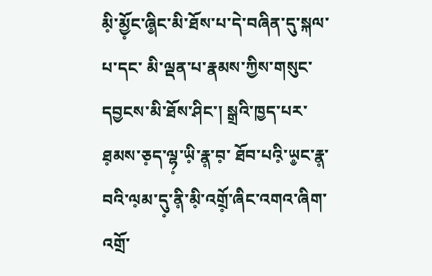མི༷་མྱོ༷ང་ཞི༵ང་མི་ཐོས་པ་དེ་བཞིན་དུ་སྐལ་པ་དང་ མི་ལྡན་པ་རྣམས་ཀྱིས་གསུང་དབྱངས་མི་ཐོས་ཤིང་། སྒྲའི་ཁྱད་པར་ཐ༷མས་ཅ༷ད་ལྷ༷་ཡི༷་རྣ༷་བ༷་ ཐོབ་པའི༷་ཡ༵ང་རྣ༷་བའི་ལ༷མ་དུ༷་ནི༷་མི༷་འགྲོ༷་ཞིང་འགའ་ཞིག་འགྲོ་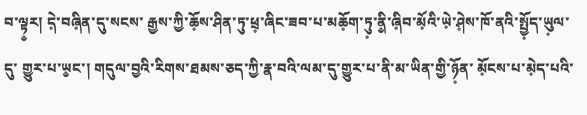བ་ལྟ༵ར། དེ༷་བཞི༷ན་དུ་སངས་ རྒྱས་ཀྱི་ཆོ༷ས་ཤིན་ཏུ་ཕྲ༷་ཞིང་ཟབ་པ་མཆོ༷ག་ཏུ༷་ནི༵་ཞི༷བ་མོ༷འི་ཡེ༷་ཤེ༷ས་ཁོ་ནའི་སྤྱོ༷ད་ཡུ༷ལ་དུ་ གྱུར་པ་ཡ༵ང་། གདུལ་བྱའི་རིགས་ཐམས་ཅད་ཀྱི་རྣ་བའི་ལམ་དུ་གྱུར་པ་ནི་མ་ཡིན་གྱི་ཉོ༷ན་ མོ༷ངས་པ་མེ༷ད་པའི་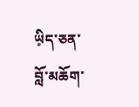ཡི༷ད་ཅན་བློ་མཆོག་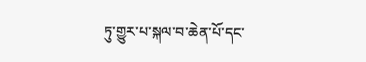ཏུ་གྱུར་པ་སྐལ་བ་ཆེན་པོ་དང་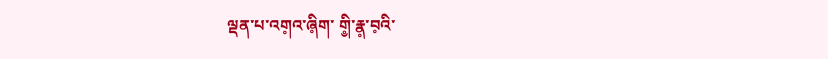ལྡན་པ་འག༷འ་ཞི༷ག་ གི༵་རྣ༷་བ༷འི་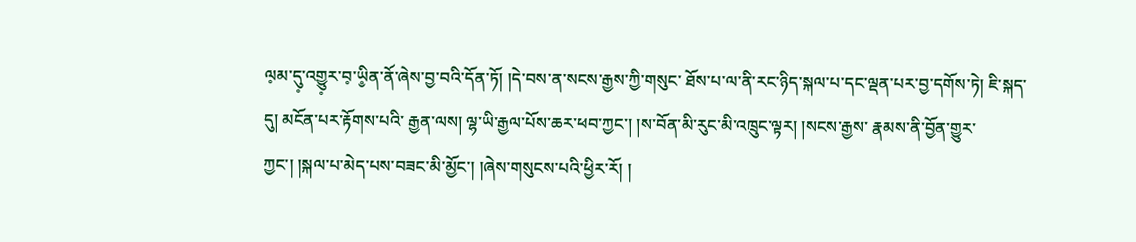ལ༷མ་དུ༷་འགྱུ༷ར་བ༷་ཡི༵ན་ནོ་ཞེས་བྱ་བའི་དོན་ཏོ། །དེ་བས་ན་སངས་རྒྱས་ཀྱི་གསུང་ ཐོས་པ་ལ་ནི་རང་ཉིད་སྐལ་པ་དང་ལྡན་པར་བྱ་དགོས་ཏེ། ཇི་སྐད་དུ། མངོན་པར་རྟོགས་པའི་ རྒྱན་ལས། ལྷ་ཡི་རྒྱལ་པོས་ཆར་ཕབ་ཀྱང་། །ས་བོན་མི་རུང་མི་འཁྲུང་ལྟར། །སངས་རྒྱས་ རྣམས་ནི་བྱོན་གྱུར་ཀྱང་། །སྐལ་པ་མེད་པས་བཟང་མི་མྱོང་། །ཞེས་གསུངས་པའི་ཕྱིར་རོ། །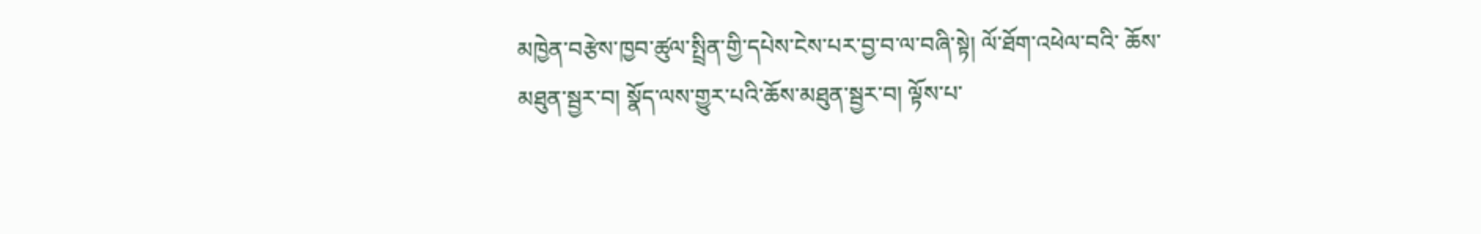མཁྱེན་བརྩེས་ཁྱབ་ཚུལ་སྤྲིན་གྱི་དཔེས་ངེས་པར་བྱ་བ་ལ་བཞི་སྟེ། ལོ་ཐོག་འཕེལ་བའི་ ཆོས་མཐུན་སྦྱར་བ། སྣོད་ལས་གྱུར་པའི་ཆོས་མཐུན་སྦྱར་བ། ལྟོས་པ་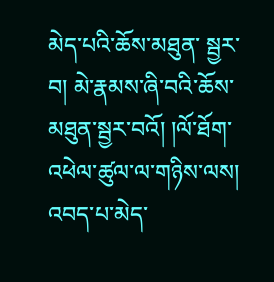མེད་པའི་ཆོས་མཐུན་ སྦྱར་བ། མེ་རྣམས་ཞི་བའི་ཆོས་མཐུན་སྦྱར་བའོ། །ལོ་ཐོག་འཕེལ་ཚུལ་ལ་གཉིས་ལས། འབད་པ་མེད་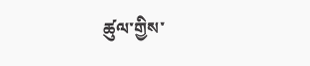ཚུལ་གྱིས་